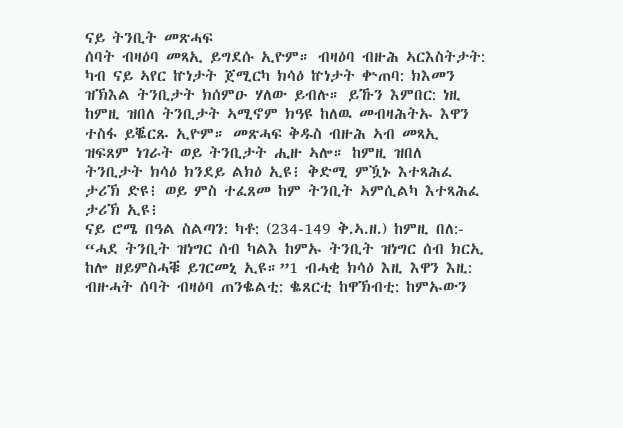ናይ ትንቢት መጽሓፍ
ሰባት ብዛዕባ መጻኢ ይግደሱ ኢዮም። ብዛዕባ ብዙሕ ኣርእስትታት: ካብ ናይ ኣየር ኵነታት ጀሚርካ ክሳዕ ኵነታት ቍጠባ: ክእመን ዝኽእል ትንቢታት ክሰምዑ ሃለው ይብሉ። ይኹን እምበር: ነዚ ከምዚ ዝበለ ትንቢታት ኣሚኖም ክዓዩ ከለዉ መብዛሕትኡ እዋን ተስፋ ይቘርጹ ኢዮም። መጽሓፍ ቅዱስ ብዙሕ ኣብ መጻኢ ዝፍጸም ነገራት ወይ ትንቢታት ሒዙ ኣሎ። ከምዚ ዝበለ ትንቢታት ክሳዕ ክንደይ ልክዕ ኢዩ፧ ቅድሚ ምዃኑ እተጻሕፈ ታሪኽ ድዩ፧ ወይ ምስ ተፈጸመ ከም ትንቢት ኣምሲልካ እተጻሕፈ ታሪኽ ኢዩ፧
ናይ ሮሜ በዓል ስልጣን: ካቶ: (234-149 ቅ.ኣ.ዘ.) ከምዚ በለ:- “ሓደ ትንቢት ዝነግር ሰብ ካልእ ከምኡ ትንቢት ዝነግር ሰብ ክርኢ ከሎ ዘይምስሓቑ ይገርመኒ ኢዩ።”1 ብሓቂ ክሳዕ እዚ እዋን እዚ: ብዙሓት ሰባት ብዛዕባ ጠንቈልቲ: ቈጸርቲ ከዋኽብቲ: ከምኡውን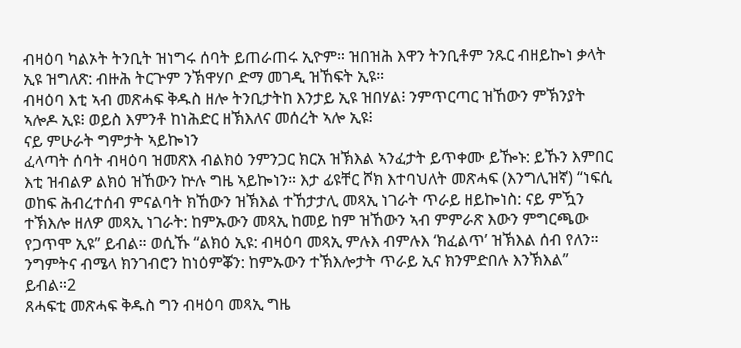ብዛዕባ ካልኦት ትንቢት ዝነግሩ ሰባት ይጠራጠሩ ኢዮም። ዝበዝሕ እዋን ትንቢቶም ንጹር ብዘይኰነ ቃላት ኢዩ ዝግለጽ: ብዙሕ ትርጕም ንኽዋሃቦ ድማ መገዲ ዝኸፍት ኢዩ።
ብዛዕባ እቲ ኣብ መጽሓፍ ቅዱስ ዘሎ ትንቢታትከ እንታይ ኢዩ ዝበሃል፧ ንምጥርጣር ዝኸውን ምኽንያት ኣሎዶ ኢዩ፧ ወይስ እምንቶ ከነሕድር ዘኽእለና መሰረት ኣሎ ኢዩ፧
ናይ ምሁራት ግምታት ኣይኰነን
ፈላጣት ሰባት ብዛዕባ ዝመጽእ ብልክዕ ንምንጋር ክርአ ዝኽእል ኣንፈታት ይጥቀሙ ይዀኑ: ይኹን እምበር እቲ ዝብልዎ ልክዕ ዝኸውን ኵሉ ግዜ ኣይኰነን። እታ ፊዩቸር ሾክ እተባህለት መጽሓፍ (እንግሊዝኛ) “ነፍሲ ወከፍ ሕብረተሰብ ምናልባት ክኸውን ዝኽእል ተኸታታሊ መጻኢ ነገራት ጥራይ ዘይኰነስ: ናይ ምዃን ተኽእሎ ዘለዎ መጻኢ ነገራት: ከምኡውን መጻኢ ከመይ ከም ዝኸውን ኣብ ምምራጽ እውን ምግርጫው የጋጥሞ ኢዩ” ይብል። ወሲኹ “ልክዕ ኢዩ: ብዛዕባ መጻኢ ምሉእ ብምሉእ ‘ክፈልጥ’ ዝኽእል ሰብ የለን። ንግምትና ብሜላ ክንገብሮን ከነዕምቖን: ከምኡውን ተኽእሎታት ጥራይ ኢና ክንምድበሉ እንኽእል” ይብል።2
ጸሓፍቲ መጽሓፍ ቅዱስ ግን ብዛዕባ መጻኢ ግዜ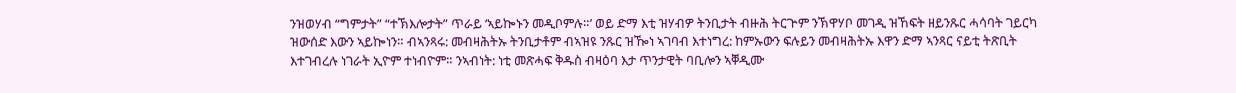ንዝወሃብ “ግምታት” “ተኽእሎታት” ጥራይ ‘ኣይኰኑን መዲቦምሉ።’ ወይ ድማ እቲ ዝሃብዎ ትንቢታት ብዙሕ ትርጕም ንኽዋሃቦ መገዲ ዝኸፍት ዘይንጹር ሓሳባት ገይርካ ዝውሰድ እውን ኣይኰነን። ብኣንጻሩ: መብዛሕትኡ ትንቢታቶም ብኣዝዩ ንጹር ዝዀነ ኣገባብ እተነግረ: ከምኡውን ፍሉይን መብዛሕትኡ እዋን ድማ ኣንጻር ናይቲ ትጽቢት እተገብረሉ ነገራት ኢዮም ተነብዮም። ንኣብነት: ነቲ መጽሓፍ ቅዱስ ብዛዕባ እታ ጥንታዊት ባቢሎን ኣቐዲሙ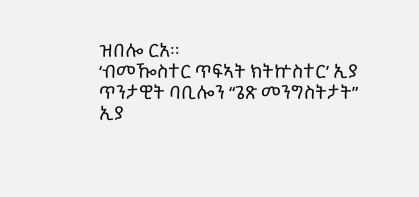ዝበሎ ርአ።
‘ብመዀስተር ጥፍኣት ክትኵስተር’ ኢያ
ጥንታዊት ባቢሎን “ጌጽ መንግስትታት” ኢያ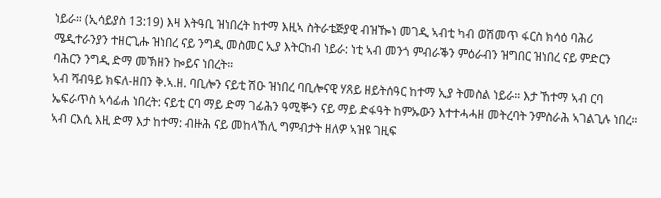ነይራ። (ኢሳይያስ 13:19) እዛ እትዓቢ ዝነበረት ከተማ እዚኣ ስትራቴጅያዊ ብዝዀነ መገዲ ኣብቲ ካብ ወሽመጥ ፋርስ ክሳዕ ባሕሪ ሜዲተራንያን ተዘርጊሑ ዝነበረ ናይ ንግዲ መስመር ኢያ እትርከብ ነይራ: ነቲ ኣብ መንጎ ምብራቕን ምዕራብን ዝግበር ዝነበረ ናይ ምድርን ባሕርን ንግዲ ድማ መኽዘን ኰይና ነበረት።
ኣብ ሻብዓይ ክፍለ-ዘበን ቅ.ኣ.ዘ. ባቢሎን ናይቲ ሽዑ ዝነበረ ባቢሎናዊ ሃጸይ ዘይትሰዓር ከተማ ኢያ ትመስል ነይራ። እታ ኸተማ ኣብ ርባ ኤፍራጥስ ኣሳፊሐ ነበረት: ናይቲ ርባ ማይ ድማ ገፊሕን ዓሚቝን ናይ ማይ ድፋዓት ከምኡውን እተተሓሓዘ መትረባት ንምስራሕ ኣገልጊሉ ነበረ። ኣብ ርእሲ እዚ ድማ እታ ከተማ: ብዙሕ ናይ መከላኸሊ ግምብታት ዘለዎ ኣዝዩ ገዚፍ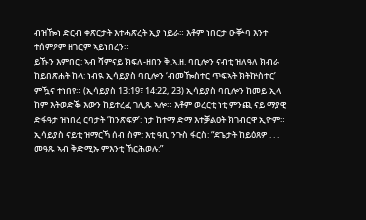ብዝዀነ ድርብ ቀጽርታት እተሓጽረት ኢያ ነይራ። እቶም ነበርታ ዑቝባ እንተ ተሰምዖም ዘገርም ኣይነበረን።
ይኹን እምበር: ኣብ ሻምናይ ክፍለ-ዘበን ቅ.ኣ.ዘ. ባቢሎን ናብቲ ዝለዓለ ክብራ ከይበጽሐት ከላ: ነብዪ ኢሳይያስ ባቢሎን ‘ብመዀስተር ጥፍኣት ክትኵስተር’ ምዃና ተነበየ። (ኢሳይያስ 13:19፣ 14:22, 23) ኢሳይያስ ባቢሎን ከመይ ኢላ ከም እትወድቕ እውን ከይተረፈ ገሊጹ ኣሎ። እቶም ወረርቲ ነቲ ምንጪ ናይ ማያዊ ድፋዓታ ዝነበረ ርባታት ‘ከንጽፍዎ’: ነታ ከተማ ድማ እተቓልዐት ክገብርዋ ኢዮም። ኢሳይያስ ናይቲ ዝማርኻ ሰብ ስም: እቲ ዓቢ ንጉስ ፋርስ: “ደጌታት ከይዕጸዎ . . . መዓጹ ኣብ ቅድሚኡ ምእንቲ ኸርሕወሉ:”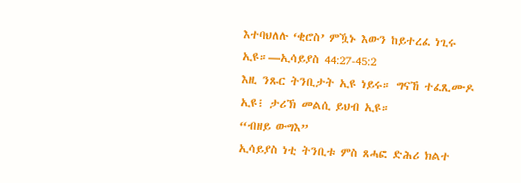እተባህለሉ ‘ቂሮስ’ ምዃኑ እውን ከይተረፈ ነጊሩ ኢዩ።—ኢሳይያስ 44:27-45:2
እዚ ንጹር ትንቢታት ኢዩ ነይሩ። ግናኸ ተፈጺሙዶ ኢዩ፧ ታሪኽ መልሲ ይህብ ኢዩ።
“ብዘይ ውግእ”
ኢሳይያስ ነቲ ትንቢቱ ምስ ጸሓፎ ድሕሪ ክልተ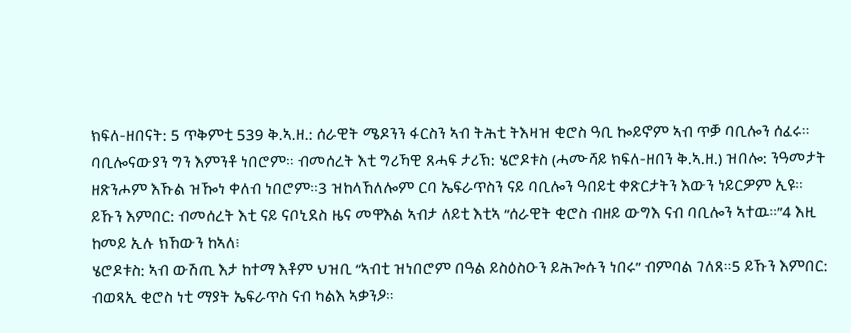ክፍለ-ዘበናት: 5 ጥቅምቲ 539 ቅ.ኣ.ዘ.: ሰራዊት ሜዶንን ፋርስን ኣብ ትሕቲ ትእዛዝ ቂሮስ ዓቢ ኰይኖም ኣብ ጥቓ ባቢሎን ሰፈሩ። ባቢሎናውያን ግን እምንቶ ነበሮም። ብመሰረት እቲ ግሪኻዊ ጸሓፍ ታሪኽ: ሄሮዶቱስ (ሓሙሻይ ክፍለ-ዘበን ቅ.ኣ.ዘ.) ዝበሎ: ንዓመታት ዘጽንሖም እኹል ዝዀነ ቀለብ ነበሮም።3 ዝከላኸለሎም ርባ ኤፍራጥስን ናይ ባቢሎን ዓበይቲ ቀጽርታትን እውን ነይርዎም ኢዩ። ይኹን እምበር: ብመሰረት እቲ ናይ ናቦኒደስ ዜና መዋእል ኣብታ ለይቲ እቲኣ “ሰራዊት ቂሮስ ብዘይ ውግእ ናብ ባቢሎን ኣተዉ።”4 እዚ ከመይ ኢሉ ክኸውን ከኣለ፧
ሄሮዶቱስ: ኣብ ውሽጢ እታ ከተማ እቶም ህዝቢ “ኣብቲ ዝነበሮም በዓል ይስዕስዑን ይሕጐሱን ነበሩ” ብምባል ገለጸ።5 ይኹን እምበር: ብወጻኢ ቂሮስ ነቲ ማያት ኤፍራጥስ ናብ ካልእ ኣቃንዖ።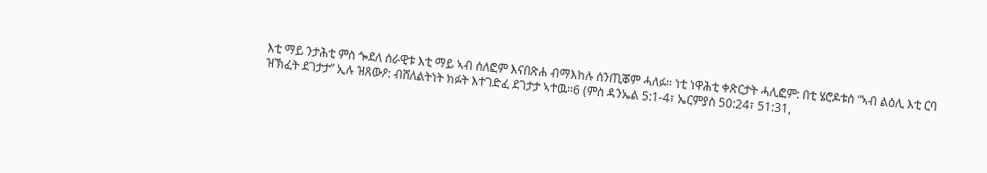እቲ ማይ ንታሕቲ ምስ ጐደለ ሰራዊቱ እቲ ማይ ኣብ ሰለፎም እናበጽሐ ብማእከሉ ሰንጢቖም ሓለፉ። ነቲ ነዋሕቲ ቀጽርታት ሓሊፎም: በቲ ሄሮዶቱስ “ኣብ ልዕሊ እቲ ርባ ዝኽፈት ደገታታ” ኢሉ ዝጸውዖ: ብሸለልትነት ክፉት እተገድፈ ደገታታ ኣተዉ።6 (ምስ ዳንኤል 5:1-4፣ ኤርምያስ 50:24፣ 51:31,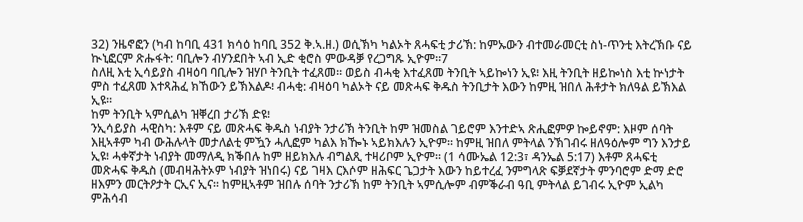32) ንዜኖፎን (ካብ ከባቢ 431 ክሳዕ ከባቢ 352 ቅ.ኣ.ዘ.) ወሲኽካ ካልኦት ጸሓፍቲ ታሪኽ: ከምኡውን ብተመራመርቲ ስነ-ጥንቲ እትረኽቡ ናይ ኲኒፎርም ጽሑፋት: ባቢሎን ብሃንደበት ኣብ ኢድ ቂሮስ ምውዳቓ የረጋግጹ ኢዮም።7
ስለዚ እቲ ኢሳይያስ ብዛዕባ ባቢሎን ዝሃቦ ትንቢት ተፈጸመ። ወይስ ብሓቂ እተፈጸመ ትንቢት ኣይኰነን ኢዩ፧ እዚ ትንቢት ዘይኰነስ እቲ ኵነታት ምስ ተፈጸመ እተጻሕፈ ክኸውን ይኽእልዶ፧ ብሓቂ: ብዛዕባ ካልኦት ናይ መጽሓፍ ቅዱስ ትንቢታት እውን ከምዚ ዝበለ ሕቶታት ክለዓል ይኽእል ኢዩ።
ከም ትንቢት ኣምሲልካ ዝቐረበ ታሪኽ ድዩ፧
ንኢሳይያስ ሓዊስካ: እቶም ናይ መጽሓፍ ቅዱስ ነብያት ንታሪኽ ትንቢት ከም ዝመስል ገይሮም እንተድኣ ጽሒፎምዎ ኰይኖም: እዞም ሰባት እዚኣቶም ካብ ውሕሉላት መታለልቲ ምዃን ሓሊፎም ካልእ ክዀኑ ኣይክእሉን ኢዮም። ከምዚ ዝበለ ምትላል ንኽገብሩ ዘለዓዕሎም ግን እንታይ ኢዩ፧ ሓቀኛታት ነብያት መማለዲ ክቕበሉ ከም ዘይክእሉ ብግልጺ ተዛሪቦም ኢዮም። (1 ሳሙኤል 12:3፣ ዳንኤል 5:17) እቶም ጸሓፍቲ መጽሓፍ ቅዱስ (መብዛሕትኦም ነብያት ዝነበሩ) ናይ ገዛእ ርእሶም ዘሕፍር ጌጋታት እውን ከይተረፈ ንምግላጽ ፍቓደኛታት ምንባሮም ድማ ድሮ ዘእምን መርትዖታት ርኢና ኢና። ከምዚኣቶም ዝበሉ ሰባት ንታሪኽ ከም ትንቢት ኣምሲሎም ብምቕራብ ዓቢ ምትላል ይገብሩ ኢዮም ኢልካ ምሕሳብ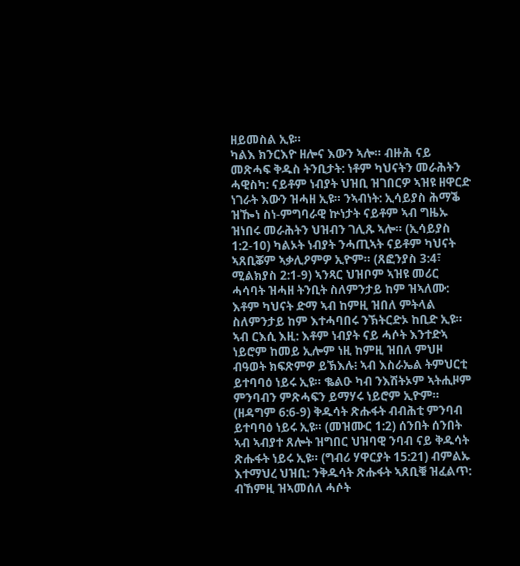ዘይመስል ኢዩ።
ካልእ ክንርእዮ ዘሎና እውን ኣሎ። ብዙሕ ናይ መጽሓፍ ቅዱስ ትንቢታት: ነቶም ካህናትን መራሕትን ሓዊስካ: ናይቶም ነብያት ህዝቢ ዝገበርዎ ኣዝዩ ዘዋርድ ነገራት እውን ዝሓዘ ኢዩ። ንኣብነት: ኢሳይያስ ሕማቕ ዝዀነ ስነ-ምግባራዊ ኵነታት ናይቶም ኣብ ግዜኡ ዝነበሩ መራሕትን ህዝብን ገሊጹ ኣሎ። (ኢሳይያስ 1:2-10) ካልኦት ነብያት ንሓጢኣት ናይቶም ካህናት ኣጸቢቖም ኣቃሊዖምዎ ኢዮም። (ጸፎንያስ 3:4፣ ሚልክያስ 2:1-9) ኣንጻር ህዝቦም ኣዝዩ መሪር ሓሳባት ዝሓዘ ትንቢት ስለምንታይ ከም ዝኣለሙ: እቶም ካህናት ድማ ኣብ ከምዚ ዝበለ ምትላል ስለምንታይ ከም እተሓባበሩ ንኽትርድኦ ከቢድ ኢዩ።
ኣብ ርእሲ እዚ: እቶም ነብያት ናይ ሓሶት እንተድኣ ነይሮም ከመይ ኢሎም ነዚ ከምዚ ዝበለ ምህዞ ብዓወት ክፍጽምዎ ይኽእሉ፧ ኣብ እስራኤል ትምህርቲ ይተባባዕ ነይሩ ኢዩ። ቈልዑ ካብ ንእሽትኦም ኣትሒዞም ምንባብን ምጽሓፍን ይማሃሩ ነይሮም ኢዮም። (ዘዳግም 6:6-9) ቅዱሳት ጽሑፋት ብብሕቲ ምንባብ ይተባባዕ ነይሩ ኢዩ። (መዝሙር 1:2) ሰንበት ሰንበት ኣብ ኣብያተ ጸሎት ዝግበር ህዝባዊ ንባብ ናይ ቅዱሳት ጽሑፋት ነይሩ ኢዩ። (ግብሪ ሃዋርያት 15:21) ብምልኡ እተማህረ ህዝቢ: ንቅዱሳት ጽሑፋት ኣጸቢቑ ዝፈልጥ: ብኸምዚ ዝኣመሰለ ሓሶት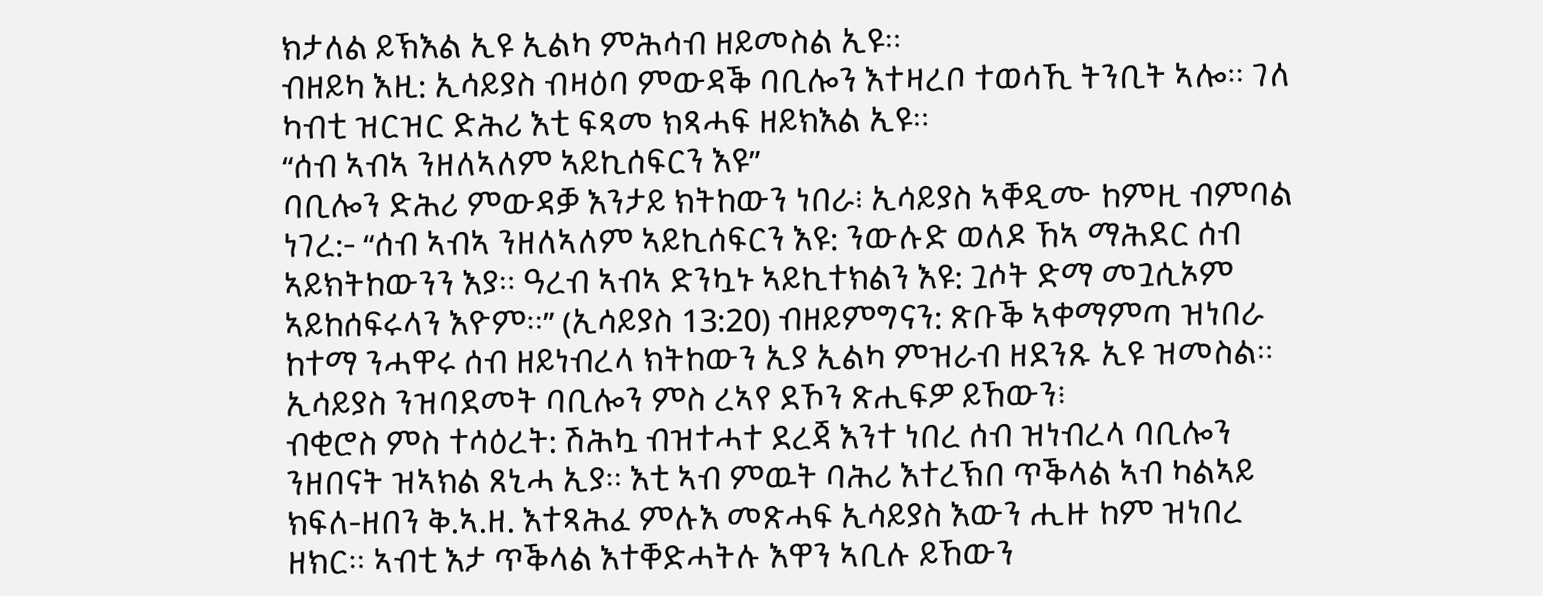ክታለል ይኽእል ኢዩ ኢልካ ምሕሳብ ዘይመስል ኢዩ።
ብዘይካ እዚ: ኢሳይያስ ብዛዕባ ምውዳቕ ባቢሎን እተዛረቦ ተወሳኺ ትንቢት ኣሎ። ገለ ካብቲ ዝርዝር ድሕሪ እቲ ፍጻመ ክጻሓፍ ዘይክእል ኢዩ።
“ሰብ ኣብኣ ንዘለኣለም ኣይኪሰፍርን እዩ”
ባቢሎን ድሕሪ ምውዳቓ እንታይ ክትከውን ነበራ፧ ኢሳይያስ ኣቐዲሙ ከምዚ ብምባል ነገረ:- “ሰብ ኣብኣ ንዘለኣለም ኣይኪሰፍርን እዩ: ንውሉድ ወለዶ ኸኣ ማሕደር ሰብ ኣይክትከውንን እያ። ዓረብ ኣብኣ ድንኳኑ ኣይኪተክልን እዩ: ጓሶት ድማ መጓሲኦም ኣይከሰፍሩላን እዮም።” (ኢሳይያስ 13:20) ብዘይምግናን: ጽቡቕ ኣቀማምጣ ዝነበራ ከተማ ንሓዋሩ ሰብ ዘይነብረላ ክትከውን ኢያ ኢልካ ምዝራብ ዘደንጹ ኢዩ ዝመስል። ኢሳይያስ ንዝባደመት ባቢሎን ምስ ረኣየ ደኾን ጽሒፍዎ ይኸውን፧
ብቂሮስ ምስ ተሳዕረት: ሽሕኳ ብዝተሓተ ደረጃ እንተ ነበረ ሰብ ዝነብረላ ባቢሎን ንዘበናት ዝኣክል ጸኒሓ ኢያ። እቲ ኣብ ምዉት ባሕሪ እተረኽበ ጥቕላል ኣብ ካልኣይ ክፍለ-ዘበን ቅ.ኣ.ዘ. እተጻሕፈ ምሉእ መጽሓፍ ኢሳይያስ እውን ሒዙ ከም ዝነበረ ዘክር። ኣብቲ እታ ጥቕላል እተቐድሓትሉ እዋን ኣቢሉ ይኸውን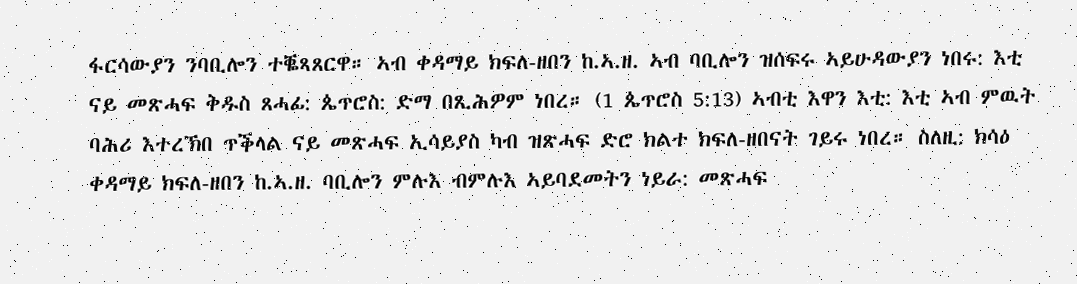ፋርሳውያን ንባቢሎን ተቘጻጸርዋ። ኣብ ቀዳማይ ክፍለ-ዘበን ከ.ኣ.ዘ. ኣብ ባቢሎን ዝሰፍሩ ኣይሁዳውያን ነበሩ: እቲ ናይ መጽሓፍ ቅዱስ ጸሓፊ: ጴጥሮስ: ድማ በጺሕዎም ነበረ። (1 ጴጥሮስ 5:13) ኣብቲ እዋን እቲ: እቲ ኣብ ምዉት ባሕሪ እተረኽበ ጥቕላል ናይ መጽሓፍ ኢሳይያስ ካብ ዝጽሓፍ ድሮ ክልተ ክፍለ-ዘበናት ገይሩ ነበረ። ስለዚ: ክሳዕ ቀዳማይ ክፍለ-ዘበን ከ.ኣ.ዘ. ባቢሎን ምሉእ ብምሉእ ኣይባደመትን ነይራ: መጽሓፍ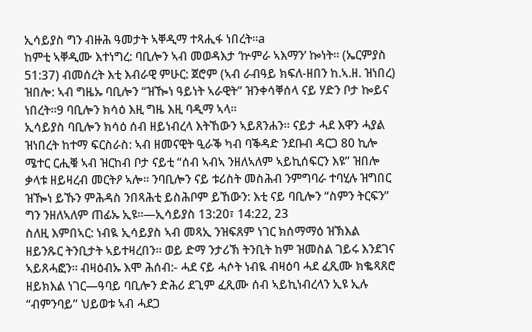ኢሳይያስ ግን ብዙሕ ዓመታት ኣቐዲማ ተጻሒፋ ነበረት።a
ከምቲ ኣቐዲሙ እተነግረ: ባቢሎን ኣብ መወዳእታ ‘ኵምራ ኣእማን’ ኰነት። (ኤርምያስ 51:37) ብመሰረት እቲ እብራዊ ምሁር: ጀሮም (ኣብ ራብዓይ ክፍለ-ዘበን ከ.ኣ.ዘ. ዝነበረ) ዝበሎ: ኣብ ግዜኡ ባቢሎን “ዝዀነ ዓይነት ኣራዊት” ዝንቀሳቐሰላ ናይ ሃድን ቦታ ኰይና ነበረት።9 ባቢሎን ክሳዕ እዚ ግዜ እዚ ባዲማ ኣላ።
ኢሳይያስ ባቢሎን ክሳዕ ሰብ ዘይነብረላ እትኸውን ኣይጸንሐን። ናይታ ሓደ እዋን ሓያል ዝነበረት ከተማ ፍርስራስ: ኣብ ዘመናዊት ዒራቕ ካብ ባቕዳድ ንደቡብ ዳርጋ 80 ኪሎ ሜተር ርሒቑ ኣብ ዝርከብ ቦታ ናይቲ “ሰብ ኣብኣ ንዘለኣለም ኣይኪሰፍርን እዩ” ዝበሎ ቃላቱ ዘይዛረብ መርትዖ ኣሎ። ንባቢሎን ናይ ቱሪስት መስሕብ ንምግባራ ተባሂሉ ዝግበር ዝዀነ ይኹን ምሕዳስ ንበጻሕቲ ይስሕቦም ይኸውን: እቲ ናይ ባቢሎን “ስምን ትርፍን” ግን ንዘለኣለም ጠፊኡ ኢዩ።—ኢሳይያስ 13:20፣ 14:22, 23
ስለዚ እምበኣር: ነብዪ ኢሳይያስ ኣብ መጻኢ ንዝፍጸም ነገር ክሰማማዕ ዝኽእል ዘይንጹር ትንቢታት ኣይተዛረበን። ወይ ድማ ንታሪኽ ትንቢት ከም ዝመስል ገይሩ እንደገና ኣይጸሓፎን። ብዛዕብኡ እሞ ሕሰብ:- ሓደ ናይ ሓሶት ነብዪ ብዛዕባ ሓደ ፈጺሙ ክቈጻጸሮ ዘይክእል ነገር—ዓባይ ባቢሎን ድሕሪ ደጊም ፈጺሙ ሰብ ኣይኪነብረላን ኢዩ ኢሉ “ብምንባይ” ህይወቱ ኣብ ሓደጋ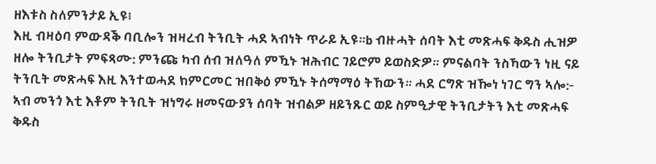ዘእቱስ ስለምንታይ ኢዩ፧
እዚ ብዛዕባ ምውዳቕ ባቢሎን ዝዛረብ ትንቢት ሓደ ኣብነት ጥራይ ኢዩ።b ብዙሓት ሰባት እቲ መጽሓፍ ቅዱስ ሒዝዎ ዘሎ ትንቢታት ምፍጻሙ: ምንጩ ካብ ሰብ ዝለዓለ ምዃኑ ዝሕብር ገይሮም ይወስድዎ። ምናልባት ንስኻውን ነዚ ናይ ትንቢት መጽሓፍ እዚ እንተወሓደ ክምርመር ዝበቅዕ ምዃኑ ትሰማማዕ ትኸውን። ሓደ ርግጽ ዝዀነ ነገር ግን ኣሎ:- ኣብ መንጎ እቲ እቶም ትንቢት ዝነግሩ ዘመናውያን ሰባት ዝብልዎ ዘይንጹር ወይ ስምዒታዊ ትንቢታትን እቲ መጽሓፍ ቅዱስ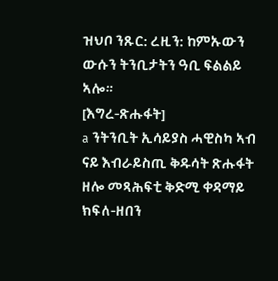ዝህቦ ንጹር: ረዚን: ከምኡውን ውሱን ትንቢታትን ዓቢ ፍልልይ ኣሎ።
[እግረ-ጽሑፋት]
a ንትንቢት ኢሳይያስ ሓዊስካ ኣብ ናይ እብራይስጢ ቅዱሳት ጽሑፋት ዘሎ መጻሕፍቲ ቅድሚ ቀዳማይ ክፍለ-ዘበን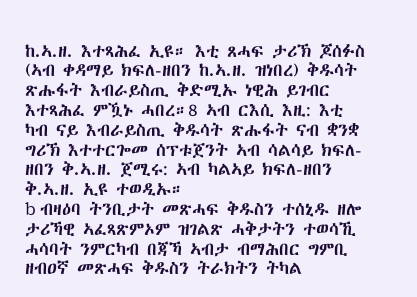ከ.ኣ.ዘ. እተጻሕፈ ኢዩ። እቲ ጸሓፍ ታሪኽ ጆሰፉስ (ኣብ ቀዳማይ ክፍለ-ዘበን ከ.ኣ.ዘ. ዝነበረ) ቅዱሳት ጽሑፋት እብራይስጢ ቅድሚኡ ነዊሕ ይገብር እተጻሕፈ ምዃኑ ሓበረ።8 ኣብ ርእሲ እዚ: እቲ ካብ ናይ እብራይስጢ ቅዱሳት ጽሑፋት ናብ ቋንቋ ግሪኽ እተተርጐመ ሰፕቱጀንት ኣብ ሳልሳይ ክፍለ-ዘበን ቅ.ኣ.ዘ. ጀሚሩ: ኣብ ካልኣይ ክፍለ-ዘበን ቅ.ኣ.ዘ. ኢዩ ተወዲኡ።
b ብዛዕባ ትንቢታት መጽሓፍ ቅዱስን ተሰኒዱ ዘሎ ታሪኻዊ ኣፈጻጽምኦም ዝገልጽ ሓቅታትን ተወሳኺ ሓሳባት ንምርካብ በጃኻ ኣብታ ብማሕበር ግምቢ ዘብዐኛ መጽሓፍ ቅዱስን ትራክትን ትካል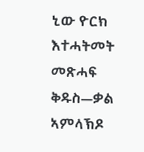ኒው ዮርክ እተሓትመት መጽሓፍ ቅዱስ—ቃል ኣምላኽዶ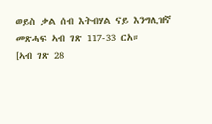ወይስ ቃል ሰብ እትብሃል ናይ እንግሊዝኛ መጽሓፍ ኣብ ገጽ 117-33 ርአ።
[ኣብ ገጽ 28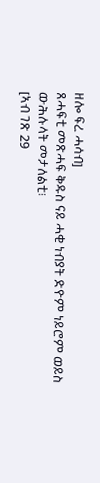ዘሎ ፍረ ሓሳብ]
ጸሓፍቲ መጽሓፍ ቅዱስ ናይ ሓቂ ነብያት ድዮም ነይሮም ወይስ ውሕሉላት መታለልቲ፧
[ኣብ ገጽ 29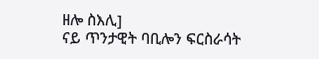ዘሎ ስእሊ]
ናይ ጥንታዊት ባቢሎን ፍርስራሳት